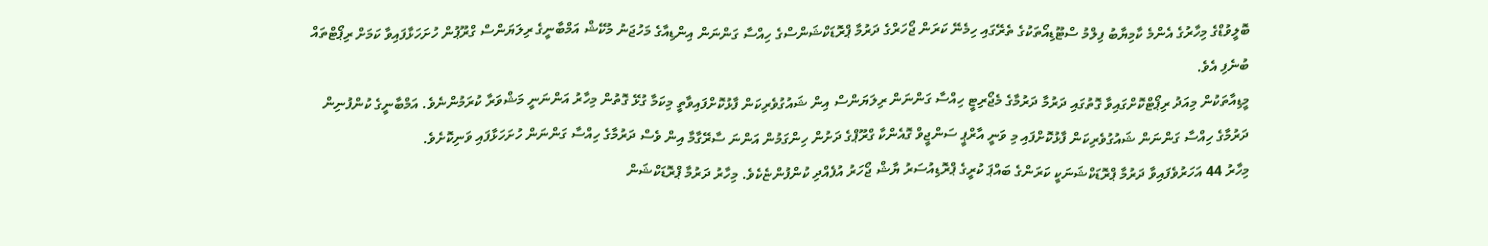ބޮލީވުޑްގެ މިހާރުގެ އެންމެ ކާމިޔާބު ފިލްމު ސްޓޫޑިއޯތަކުގެ ތެރޭގައި ހިމެނޭ ކަރަން ޖޯހަރްގެ ދަރުމާ ޕްރޮޑަކްޝަންސްގެ ހިއްސާ ގަންނަން އިންޑިއާގެ މަހުޖަނު މުކޭޝް އަމްބާނީގެ ރިލަޔަންސް ގްރޫޕުން ހުށަހަޅާފައިވާ ކަމަށް ރިޕޯޓްތައް ބުނެފި އެވެ.
މީޑިއާތަކުން މިއަދު ރިޕޯޓްކޮށްގައިވާ ގޮތުގައި ދަރުމާ ދަރުމާގެ މެޖޯރިޓީ ހިއްސާ ގަންނަން ރިލަޔަންސް އިން ޝައުގުވެރިކަން ފާޅުކޮށްފައިވާތީ މިކަމާ ގުޅޭ ގޮތުން މިހާރު އަންނަނީ މަޝްވަރާ ކުރަމުންނެވެ. އަމްބާނީގެ ކުންފުނިން ދަރުމާގެ ހިއްސާ ގަންނަން ޝައުގުވެރިކަން ފާޅުކޮށްފައި މި ވަނީ އާރްޕީ ސަންޖީވް ގޮއެންކާ ގްރޫޕްގެ ދަށުން ހިންގަމުން އަންނަ ސާރޭގާމާ އިން ވެސް ދަރުމާގެ ހިއްސާ ގަންނަން ހުށަހަޅާފައި ވަނިކޮށެވެ.
މިހާރު 44 އަހަރުވެފައިވާ ދަރުމާ ޕްރޮޑަކްޝަނަކީ ކަރަންގެ ބައްޕަ ކުރީގެ ޕްރޮޑިއުސަރު ޔާޝް ޖޯހަރު އުފެއްދި ކުންފުންޏެކެވެ. މިހާރު ދަރުމާ ޕްރޮޑަކްޝަން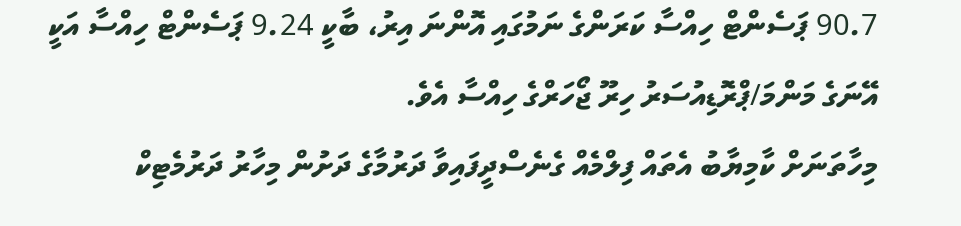90.7 ޕަސެންޓް ހިއްސާ ކަރަންގެ ނަމުގައި އޮންނަ އިރު، ބާކީ 9.24 ޕަސެންޓް ހިއްސާ އަކީ އޭނަގެ މަންމަ/ޕްރޮޑިއުސަރު ހިރޫ ޖޯހަރްގެ ހިއްސާ އެވެ.
މިހާތަނަށް ކާމިޔާބު އެތައް ފިލްމެއް ގެނެސްދީފައިވާ ދަރުމާގެ ދަށުން މިހާރު ދަރުމެޓިކް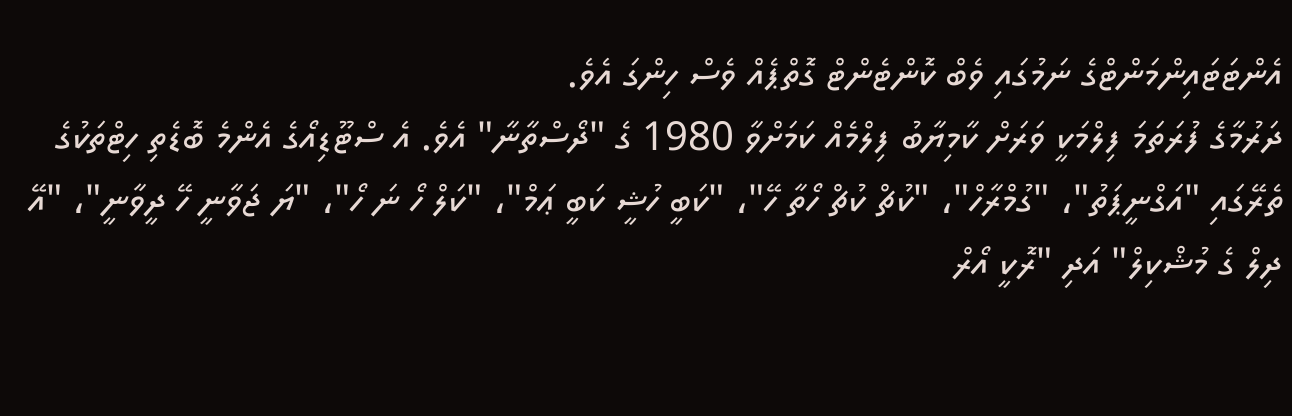އެންޓަޓައިންމަންޓްގެ ނަމުގައި ވެބް ކޮންޓެންޓް ގޮތްޕެއް ވެސް ހިންގަ އެވެ.
ދަރުމާގެ ފުރަތަމަ ފިލްމަކީ ވަރަށް ކާމިޔާބު ފިލްމެއް ކަމަށްވާ 1980 ގެ "ދޯސްތާނާ" އެވެ. އެ ސްޓޫޑިއޯގެ އެންމެ ބޮޑެތި ހިޓްތަކުގެ ތެރޭގައި "އަގްނީޕަތު"، "ގުމްރާހް"، "ކުޗް ކުޗް ހޯތާ ހޭ"، "ކަބީ ހުޝީ ކަބީ ޢަމް"، "ކަލް ހޯ ނަ ހޯ"، "ޔަ ޖަވާނީ ހޭ ދީވާނީ"، "އޭ ދިލް ގެ މުޝްކިލް" އަދި "ރޮކީ އޯރް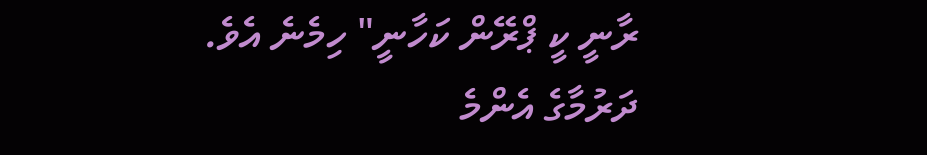ރާނީ ކީ ޕްރޭން ކަހާނީ" ހިމެނެ އެވެ.
ދަރުމާގެ އެންމެ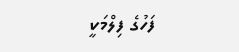ފަހުގެ ފިލްމަކީ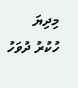މިދިޔަ ހުކުރު ދުވަހު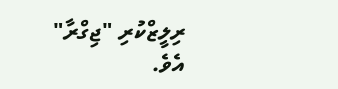ރިލީޒްކުރި "ޖިގްރާ" އެވެ.